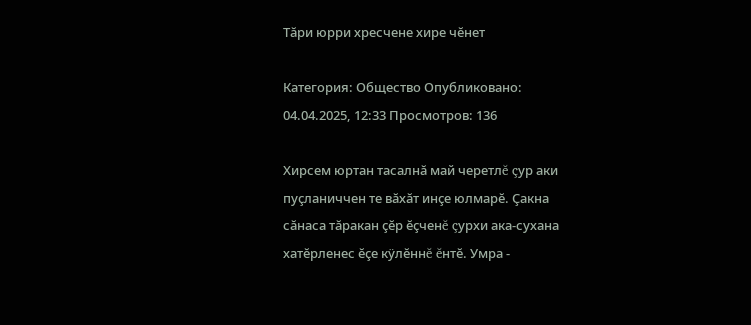Тăри юрри хресчене хире чĕнет

Категория: Общество Опубликовано: 04.04.2025, 12:33 Просмотров: 136

Хирсем юртан тасалнă май черетлĕ çур аки пуçланиччен те вăхăт инçе юлмарĕ. Çакна сăнаса тăракан çĕр ĕçченĕ çурхи ака-сухана хатĕрленес ĕçе кÿлĕннĕ ĕнтĕ. Умра -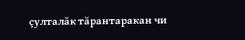çулталăк тăрантаракан чи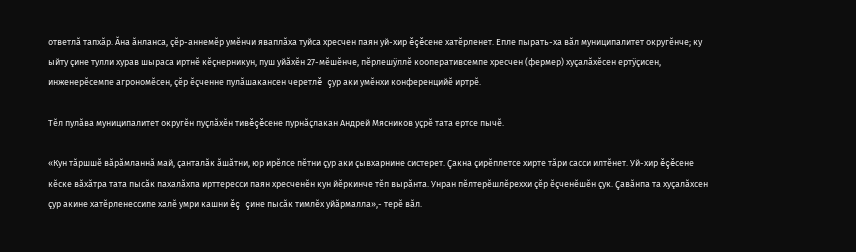ответлă тапхăр. Ăна ăнланса, çĕр-аннемĕр умĕнчи яваплăха туйса хресчен паян уй-хир ĕçĕсене хатĕрленет. Епле пырать-ха вăл муниципалитет округĕнче; ку ыйту çине тулли хурав шыраса иртнĕ кĕçнерникун, пуш уйăхĕн 27-мĕшĕнче, пĕрлешÿллĕ кооперативсемпе хресчен (фермер) хуçалăхĕсен ертÿçисен, инженерĕсемпе агрономĕсен, çĕр ĕçченне пулăшакансен черетлĕ çур аки умĕнхи конференцийĕ иртрĕ.

Тĕл пулăва муниципалитет округĕн пуçлăхĕн тивĕçĕсене пурнăçлакан Андрей Мясников уçрĕ тата ертсе пычĕ.

«Кун тăршшĕ вăрăмланнă май, çанталăк ăшăтни, юр ирĕлсе пĕтни çур аки çывхарнине систерет. Çакна çирĕплетсе хирте тăри сасси илтĕнет. Уй-хир ĕçĕсене кĕске вăхăтра тата пысăк пахалăхпа ирттересси паян хресченĕн кун йĕркинче тĕп вырăнта. Унран пĕлтерĕшлĕреххи çĕр ĕçченĕшĕн çук. Çавăнпа та хуçалăхсен çур акине хатĕрленессипе халĕ умри кашни ĕç çине пысăк тимлĕх уйăрмалла»,- терĕ вăл.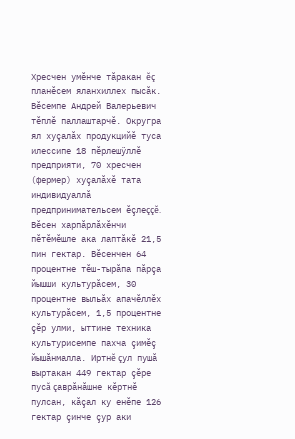Хресчен умĕнче тăракан ĕç планĕсем яланхиллех пысăк. Вĕсемпе Андрей Валерьевич тĕплĕ паллаштарчĕ. Округра ял хуçалăх продукцийĕ туса илессипе 18 пĕрлешÿллĕ предприяти, 70 хресчен (фермер) хуçалăхĕ тата индивидуаллă предпринимательсем ĕçлеççĕ. Вĕсен харпăрлăхĕнчи пĕтĕмĕшле ака лаптăкĕ 21,5 пин гектар. Вĕсенчен 64 процентне тĕш-тырăпа пăрçа йышши культурăсем, 30 процентне выльăх апачĕллĕх культурăсем, 1,5 процентне çĕр улми, ыттине техника культурисемпе пахча çимĕç йышăнмалла. Иртнĕ çул пушă выртакан 449 гектар çĕре пусă çаврăнăшне кĕртнĕ пулсан, кăçал ку енĕпе 126 гектар çинче çур аки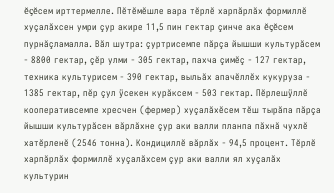ĕçĕсем ирттермелле. Пĕтĕмĕшле вара тĕрлĕ харпăрлăх формиллĕ хуçалăхсен умри çур акире 11,5 пин гектар çинче ака ĕçĕсем пурнăçламалла. Вăл шутра: çуртрисемпе пăрçа йышши культурăсем - 8800 гектар, çĕр улми - 305 гектар, пахча çимĕç - 127 гектар, техника культурисем - 390 гектар, выльăх апачĕллĕх кукуруза - 1385 гектар, пĕр çул ÿсекен курăксем - 503 гектар. Пĕрлешÿллĕ кооперативсемпе хресчен (фермер) хуçалăхĕсем тĕш тырăпа пăрçа йышши культурăсен вăрлăхне çур аки валли планпа пăхнă чухлĕ хатĕрленĕ (2546 тонна). Кондициллĕ вăрлăх - 94,5 процент. Тĕрлĕ харпăрлăх формиллĕ хуçалăхсем çур аки валли ял хуçалăх культурин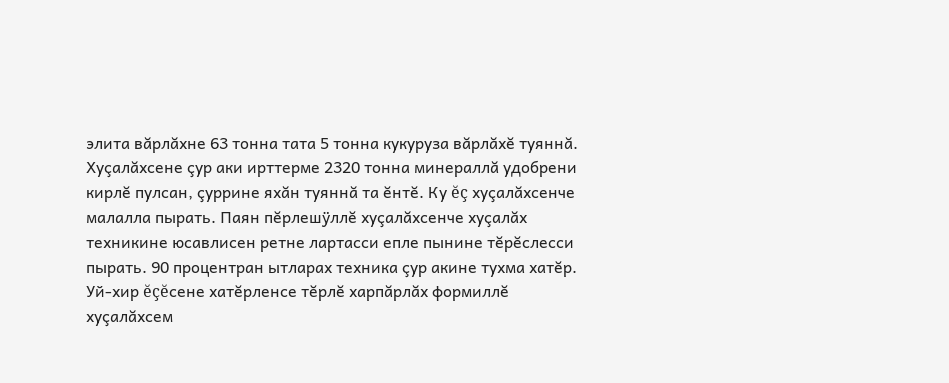элита вăрлăхне 63 тонна тата 5 тонна кукуруза вăрлăхĕ туяннă. Хуçалăхсене çур аки ирттерме 2320 тонна минераллă удобрени кирлĕ пулсан, çуррине яхăн туяннă та ĕнтĕ. Ку ĕç хуçалăхсенче малалла пырать. Паян пĕрлешÿллĕ хуçалăхсенче хуçалăх техникине юсавлисен ретне лартасси епле пынине тĕрĕслесси пырать. 90 процентран ытларах техника çур акине тухма хатĕр. Уй-хир ĕçĕсене хатĕрленсе тĕрлĕ харпăрлăх формиллĕ хуçалăхсем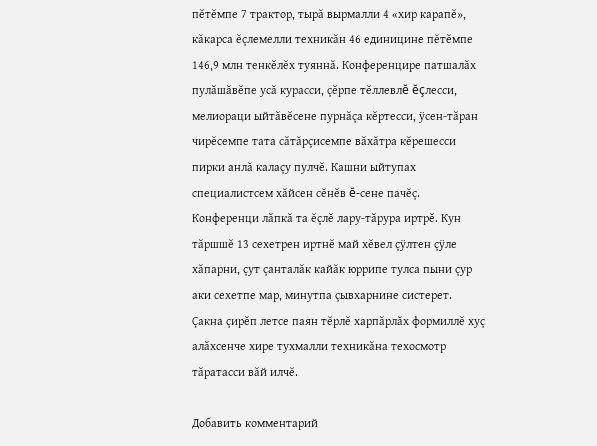пĕтĕмпе 7 трактор, тырă вырмалли 4 «хир карапĕ», кăкарса ĕçлемелли техникăн 46 единицине пĕтĕмпе 146,9 млн тенкĕлĕх туяннă. Конференцире патшалăх пулăшăвĕпе усă курасси, çĕрпе тĕллевлĕ ĕçлесси, мелиораци ыйтăвĕсене пурнăçа кĕртесси, ÿсен-тăран чирĕсемпе тата сăтăрçисемпе вăхăтра кĕрешесси пирки анлă калаçу пулчĕ. Кашни ыйтупах специалистсем хăйсен сĕнĕв ĕ-сене пачĕç. Конференци лăпкă та ĕçлĕ лару-тăрура иртрĕ. Кун тăршшĕ 13 сехетрен иртнĕ май хĕвел çÿлтен çÿле хăпарни, çут çанталăк кайăк юррипе тулса пыни çур аки сехетпе мар, минутпа çывхарнине систерет. Çакна çирĕп летсе паян тĕрлĕ харпăрлăх формиллĕ хуç алăхсенче хире тухмалли техникăна техосмотр тăратасси вăй илчĕ.

Добавить комментарий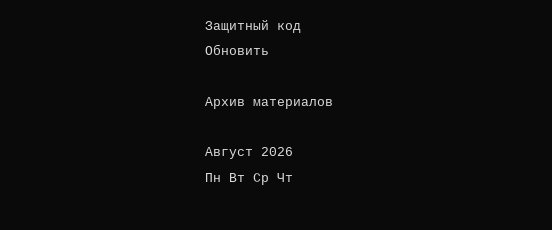Защитный код
Обновить

Архив материалов

Август 2026
Пн Вт Ср Чт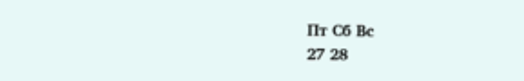Пт Сб Вс
27 28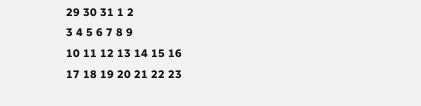29 30 31 1 2
3 4 5 6 7 8 9
10 11 12 13 14 15 16
17 18 19 20 21 22 23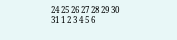24 25 26 27 28 29 30
31 1 2 3 4 5 6